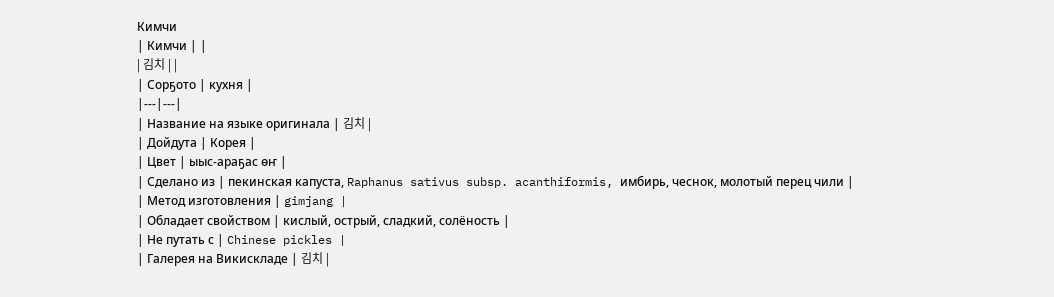Кимчи
| Кимчи | |
| 김치 | |
| Сорҕото | кухня |
|---|---|
| Название на языке оригинала | 김치 |
| Дойдута | Корея |
| Цвет | ыыс-араҕас өҥ |
| Сделано из | пекинская капуста, Raphanus sativus subsp. acanthiformis, имбирь, чеснок, молотый перец чили |
| Метод изготовления | gimjang |
| Обладает свойством | кислый, острый, сладкий, солёность |
| Не путать с | Chinese pickles |
| Галерея на Викискладе | 김치 |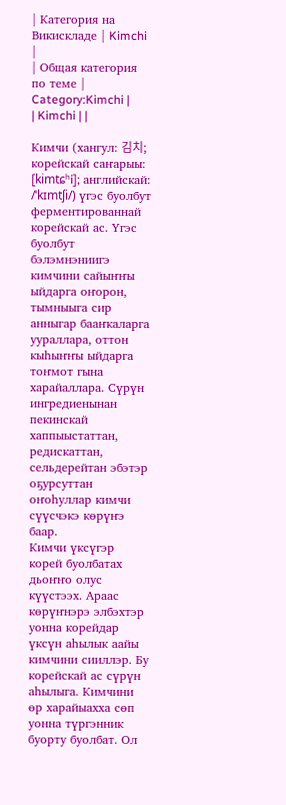| Категория на Викискладе | Kimchi |
| Общая категория по теме | Category:Kimchi |
| Kimchi | |

Кимчи (хангул: 김치; корейскай саҥарыы: [kimtɕʰi]; английскай: /ˈkɪmtʃi/) үгэс буолбут ферментированнай корейскай ас. Үгэс буолбут бэлэмнэниигэ кимчини сайыҥҥы ыйдарга оҥорон, тымныыга сир анныгар бааҥкаларга уураллара, оттон кыһыҥҥы ыйдарга тоҥмот гына харайаллара. Сүрүн ингредиенынан пекинскай хаппыыстаттан, редискаттан, сельдерейтан эбэтэр оҕурсуттан оҥоһуллар кимчи сүүсчэкэ көрүҥэ баар.
Кимчи үксүгэр корей буолбатах дьоҥҥо олус күүстээх. Араас көрүҥнэрэ элбэхтэр уонна корейдар үксүн аһылык аайы кимчини сииллэр. Бу корейскай ас сүрүн аһылыга. Кимчини өр харайыахха сөп уонна түргэнник буорту буолбат. Ол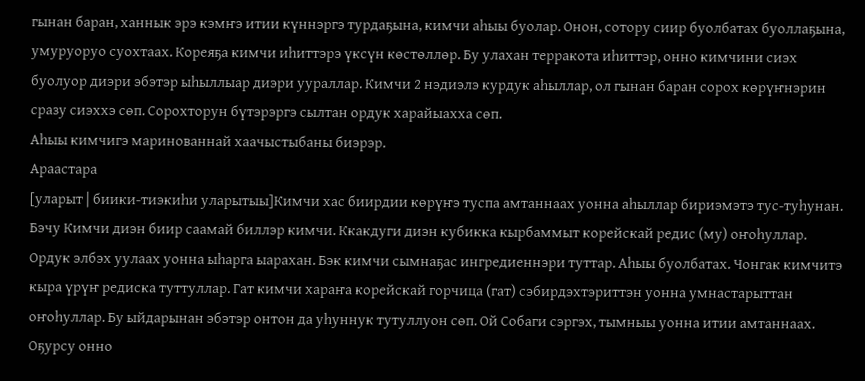гынан баран, ханнык эрэ кэмҥэ итии күннэргэ турдаҕына, кимчи аһыы буолар. Онон, сотору сиир буолбатах буоллаҕына, умуруоруо суохтаах. Кореяҕа кимчи иһиттэрэ үксүн көстөллөр. Бу улахан терракота иһиттэр, онно кимчини сиэх буолуор диэри эбэтэр ыһыллыар диэри уураллар. Кимчи 2 нэдиэлэ курдук аһыллар, ол гынан баран сорох көрүҥнэрин сразу сиэххэ сөп. Сорохторун бүтэрэргэ сылтан ордук харайыахха сөп.
Аһыы кимчигэ маринованнай хаачыстыбаны биэрэр.
Араастара
[уларыт | биики-тиэкиһи уларытыы]Кимчи хас биирдии көрүҥэ туспа амтаннаах уонна аһыллар бириэмэтэ тус-туһунан. Бэчу Кимчи диэн биир саамай биллэр кимчи. Ккакдуги диэн кубикка кырбаммыт корейскай редис (му) оҥоһуллар. Ордук элбэх уулаах уонна ыһарга ыарахан. Бэк кимчи сымнаҕас ингредиеннэри туттар. Аһыы буолбатах. Чонгак кимчитэ кыра үрүҥ редиска туттуллар. Гат кимчи хараҥа корейскай горчица (гат) сэбирдэхтэриттэн уонна умнастарыттан оҥоһуллар. Бу ыйдарынан эбэтэр онтон да уһуннук тутуллуон сөп. Ой Собаги сэргэх, тымныы уонна итии амтаннаах. Оҕурсу онно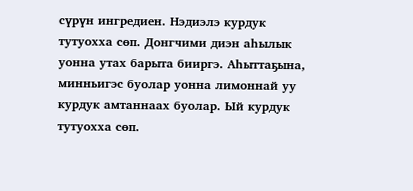сүрүн ингредиен. Нэдиэлэ курдук тутуохха сөп. Донгчими диэн аһылык уонна утах барыта бииргэ. Аһыттаҕына, минньигэс буолар уонна лимоннай уу курдук амтаннаах буолар. Ый курдук тутуохха сөп.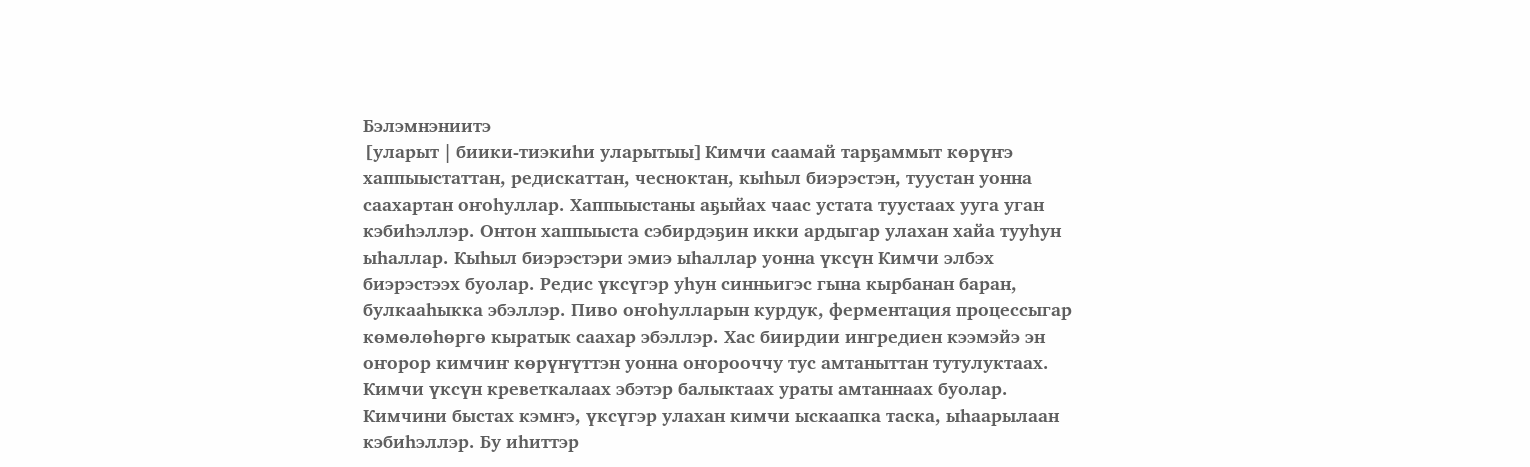Бэлэмнэниитэ
[уларыт | биики-тиэкиһи уларытыы]Кимчи саамай тарҕаммыт көрүҥэ хаппыыстаттан, редискаттан, чесноктан, кыһыл биэрэстэн, туустан уонна саахартан оҥоһуллар. Хаппыыстаны аҕыйах чаас устата туустаах ууга уган кэбиһэллэр. Онтон хаппыыста сэбирдэҕин икки ардыгар улахан хайа тууһун ыһаллар. Кыһыл биэрэстэри эмиэ ыһаллар уонна үксүн Кимчи элбэх биэрэстээх буолар. Редис үксүгэр уһун синньигэс гына кырбанан баран, булкааһыкка эбэллэр. Пиво оҥоһулларын курдук, ферментация процессыгар көмөлөһөргө кыратык саахар эбэллэр. Хас биирдии ингредиен кээмэйэ эн оҥорор кимчиҥ көрүҥүттэн уонна оҥорооччу тус амтаныттан тутулуктаах. Кимчи үксүн креветкалаах эбэтэр балыктаах ураты амтаннаах буолар. Кимчини быстах кэмҥэ, үксүгэр улахан кимчи ыскаапка таска, ыһаарылаан кэбиһэллэр. Бу иһиттэр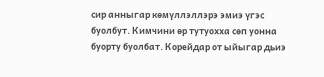сир анныгар көмүллэллэрэ эмиэ үгэс буолбут. Кимчини өр тутуохха сөп уонна буорту буолбат. Корейдар от ыйыгар дьиэ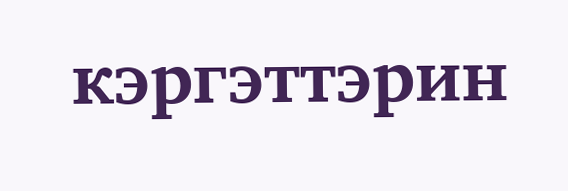кэргэттэрин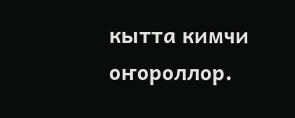кытта кимчи оҥороллор.